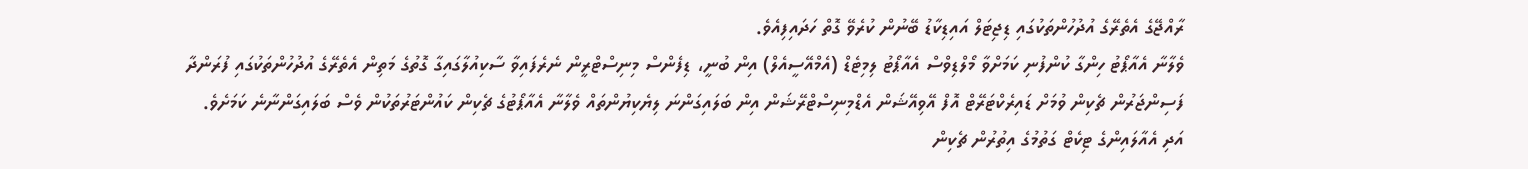ރާއްޖޭގެ އެތެރޭގެ އުދުހުންތަކުގައި ޑިޖިޓަލް އައިޑިކާޑު ބޭނުން ކުރެވޭ ގޮތް ހަދައިފިއެވެ.
ވެލާނާ އެއާޕޯޓު ހިންގާ ކުންފުނި ކަމަށްވާ މޯލްޑިވްސް އެއާޕޯޓު ލިމިޓެޑް (އެމްއޭސީއެލް) އިން ބުނީ، ޑިފެންސް މިނިސްޓްރީން ނެރެފައިވާ ސާކިއުލާގައިގާ ގޮތުގެ މަތިން އެތެރޭގެ އުދުހުންތަކުގައި ފުރަންދާ ފަސިންޖަރުން ޗެކިން ވުމަށް ޑައިރެކްޓަރޭޓް އޮފް އޭވިއޭޝަން އެޑްމިނިސްޓްރޭޝަން އިން ބަލައިގަންނަ ލިޔެކިޔުންތައް ވެލާނާ އެއާޕޯޓުގެ ޗެކިން ކައުންޓަރުތަކުން ވެސް ބަލައިގަންނާނެ ކަމަށެވެ.
އަދި އެއާލައިންގެ ޓިކެޓް ގަތުމުގެ އިތުރުން ޗެކިން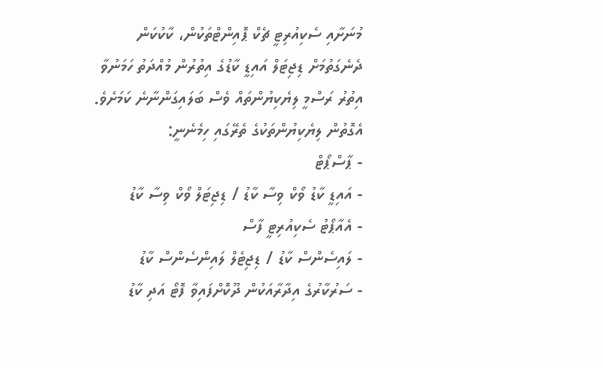މުނަށާއި ސެކިއުރިޓީ ޗެކް ޕޮއިންޓްތަކުން، ކާކުކަން ދެނެގަތުމަށް ޑިޖިޓަލް އައިޑީ ކާޑުގެ އިތުރުން މުއްދަތު ހަމަނުވާ އިތުރު ރަސްމީ ލިޔެކިޔުންތައް ވެސް ބަލައިގަންނާނެ ކަމަށެވެ. އެގޮތުން ލިޔެކިޔުންތަކުގެ ތެރޭގައި ހިމެނެނީ:
- ޕާސްޕޯޓް
- އައިޑީ ކާޑު ވޯކް ވިސާ ކާޑު / ޑިޖިޓަލް ވޯކް ވިސާ ކާޑު
- އެއާޕޯޓު ސެކިއުރިޓީ ފާސް
- ލައިސެންސް ކާޑު / ޑިޖިޓެލް ލައިންސެންސް ކާޑު
- ސަރުކާރުގެ އިދާރާއަކުން ދޫކޮށްފައިވާ ފޮޓޯ އަދި ކާޑު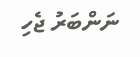ނަންބަރު ޖެހި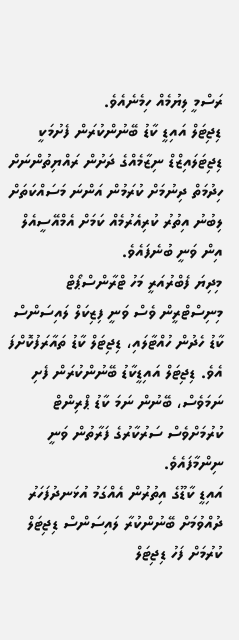ރަސްމީ ލިޔުމެއް ހިމެނެއެވެ.
ޑިޖިޓަލް އައިޑީ ކާޑު ބޭނުންކުރަން ފެށުމަކީ ޑިޖިޓަލައިޒްޑް ނިޒާމެއްގެ ދަށުން ރައްޔިތުންނަށް ހިދުމަތް ދިނުމަށް ކުރަމުން އަންނަ މަސައްކަތަށް ލިބުނު އިތުރު ކުރިއެރުމެއް ކަމަށް އެމްއޭސީއެލް އިން ވަނީ ބުނެފައެވެ.
މިދިޔަ ފެބްރުއަރީ މަހު ޓްރާންސްޕޯޓް މިނިސްޓްރީން ވެސް ވަނީ ފިޒިކަލް ލައިސަންސް ކާޑު ހެދުން ހުއްޓާލައި، ޑިޖިޓަލް ކާޑު ތައާރަފުކޮށްފަ އެވެ. ޑިޖިޓަލް އައިޑީކާޑު ބޭނުންކުރަން ފެށި ނަމަވެސް، ބޭނުން ނަމަ ކާޑު ޕްރިންޓް ކުރުމަށްވެސް ސަރުކާރުގެ ފަރާތުން ވަނީ ނިންމާފައެވެ.
އައިޑީ ކާޑޫގެ އިތުރުން އެއްގަމު އުޅަނދުފަހަރު ދުއްވުމަށް ބޭނުންކުރާ ލައިސަންސް ޑިޖިޓަލް ކުރުމަށް ފަހު ޑިޖިޓަލް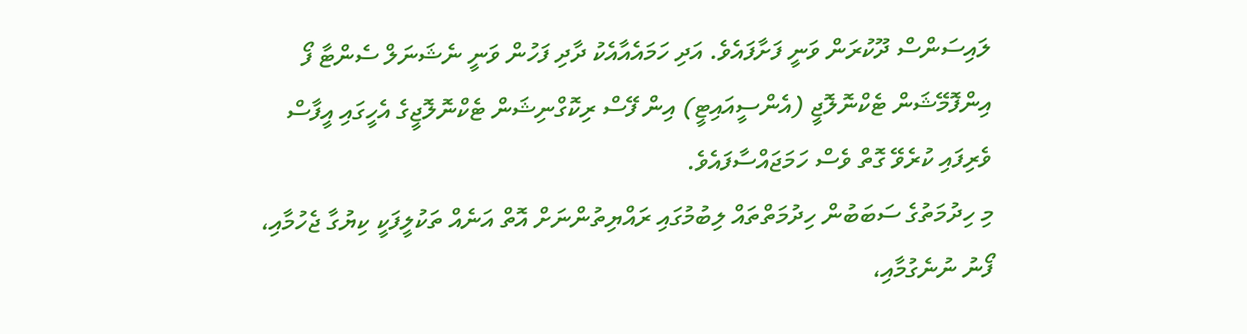ލައިސަންސް ދޫކުރަން ވަނީ ފަށާފައެވެ. އަދި ހަމައެއާއެކު ދާދި ފަހުން ވަނީ ނެޝަނަލް ސެންޓާ ފޯ އިންފޮމޭޝަން ޓެކްނޮލޮޖީ (އެންސީއައިޓީ) އިން ފޭސް ރިކޮގްނިޝަން ޓެކްނޮލޮޖީގެ އެހީގައި އީފާސް ވެރިފައި ކުރެވޭ ގޮތް ވެސް ހަމަޖައްސާފައެވެ.
މި ހިދުމަތުގެ ސަބަބުން ހިދުމަތްތައް ލިބުމުގައި ރައްޔިތުންނަށް އޮތް އަނެއް ތަކުލީފަކީ ކިޔުގާ ޖެހުމާއި، ފޯނު ނުނެގުމާއި،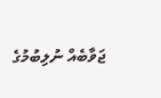ޖަވާބެއް ނުލިބުމުގެ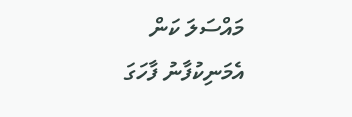މައްސަލަ ކަން އެމަނިކުފާނު ފާހަގަ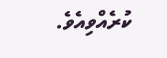ކުރެއްވިއެވެ.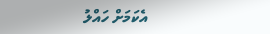އެކަމަށް ހައްލު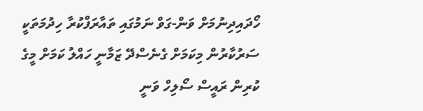ހޯދައިދިނުމަށް ވަން-ގަވް ނަމުގައި ތައާރަފްކުރާ ހިދުމަތަކީ ސަރުކާރުން މިކަމަށް ގެނެސްދޭ ޒަމާނީ ހައްލު ކަމަށް މީގެ ކުރިން ރައީސް ސޯލިހް ވަނީ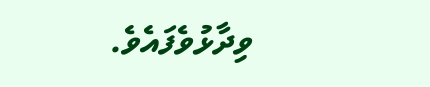ވިދާޅުވެފައެވެ.